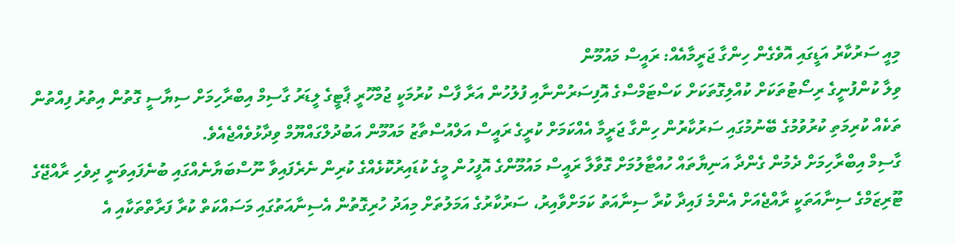މިއީ ސަރުކާރު އަޑީގައި އޮވެގެން ހިންގާ ޖަރީމާއެއް: ރައީސް މައުމޫން
ވިލާ ކުންފުނީގެ ރިސޯޓުތަކަށް ކުއްލިގޮތަކަށް ކަސްޓަމްސްގެ އޮފިސަރުންނާއި ފުލުހުން އަރާ ފާސް ކުރުމަކީ ޖުމްހޫރީ ޕާޓީގެ ލީޑަރު ގާސިމް އިބްރާހިމަށް ސިޔާސީ ގޮތުން އިތުރު ފިއްތުން ތަކެއް ކުރިމަތި ކުރުވުމުގެ ބޭނުމުގައި ސަރުކާރުން ހިންގާ ޖަރީމާ އެއްކަމަށް ކުރީގެ ރައީސް އަލްއުސްތާޒު މައުމޫން އަބުދުލްގައްޔޫމް ވިދާޅުވެއްޖެއެވެ.
ގާސިމް އިބްރާހިމަށް ދެމުން ގެންދާ އަނިޔާތައް ހުއްޓާލުމަށް ގޮވާލާ ރައީސް މައުމޫންގެ އޮފީހުން މީގެ ކުޑައިރުކޮޅެއްގެ ކުރިން ނެރެފައިވާ ނޫސްބަޔާނެއްގައި ބުނެފައިވަނީ ދިވެހި ރާއްޖޭގެ ޓޫރިޒަމްގެ ސިނާއަތަކީ ރާއްޖެއަށް އެންމެ ފައިދާ ކުރާ ސިނާއަތު ކަމަށްވާއިރު، ސަރުކާރުގެ އަމަލުތަށް މިއަދު ހުރިގޮތުން އެސިނާއަތުގައި މަސައްކަތް ކުރާ ފަރާތްތަކާއި އެ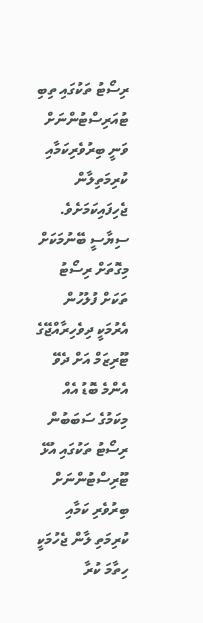ރިސޯޓު ތަކުގައި ތިބި ޓުއަރިސްޓުންނަށް ވަނީ ބިރުވެރިކަމާއި ކުރިމަތިލާން ޖެހިފައިކަމަށެވެ.
ސިޔާސީ ބޭނުމަކަށް މިގޮތަށް ރިސޯޓު ތަކަށް ފުލުހުން އެރުމަކީ ދިވެހިރާއްޖޭގެ ޓޫރިޒަމް އަށް ދެވޭ އެންމެ ބޮޑު އެއް މިކަމުގެ ސަބަބުން ރިސޯޓު ތަކުގައި އުޅޭ ޓޫރިސްޓުންނަށް ބިރުވެރި ކަމާއި ކުރިމަތި ލާން ޖެހުމަކީ ހިތާމަ ކުރާ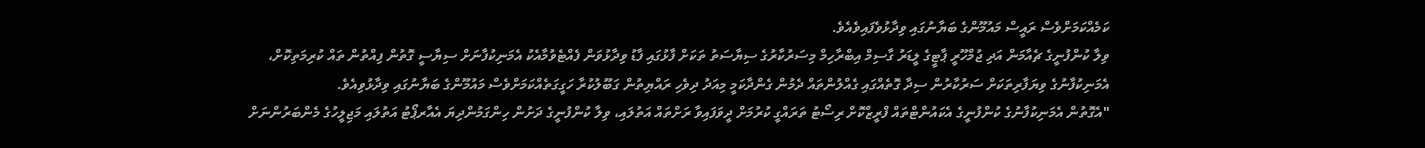ކަމެއްކަމަށްވެސް ރައީސް މައުމޫންގެ ބަޔާނުގައި ވިދާޅުވެފައިވެއެވެ.
ވިލާ ކުންފުނީގެ ޗެއާމަން އަދި ޖުމްހޫރީ ޕާޓީގެ ލީޑަރު ގާސިމް އިބްރާހިމް މިސަރުކާރުގެ ސިޔާސަތު ތަކަށް ފާޅުގައި ފާޑު ވިދާޅުވަން ފެއްޓެވުމާއެކު އެމަނިކުފާނަށް ސިޔާސީ ގޮތުން ފިއްތުން ތައް ކުރިމަތިކޮށް، އެމަނިކުފާނުގެ ވިޔަފާރިތަކަށް ސަރުކާރުން ސިދާ ގޮތެއްގައި ގެއްލުންތައް ދެމުން ގެންދާކަމީ މިއަދު ދިވެހި ރައްޔިތުން ގަބޫލުކުރާ ހަގީގަތެއްކަމަށްވެސް މައުމޫންގެ ބަޔާނުގައި ވިދާޅުވިއެވެ.
"އެގޮތުން އެމަނިކުފާނުގެ ކުންފުނީގެ އެކައުންޓްތައް ފްރީޒްކޮށް ރިސޯޓު ތަރައްގީ ކުރުމަށް ދީވަފައިވާ ރަށްތައް އަތުލައި، ވިލާ ކުންފުނީގެ ދަށުން ހިންގަމުންދިޔަ އެއާރޕޯޓު އަތުލައި މަޖިލީހުގެ މެންބަރުންނަށް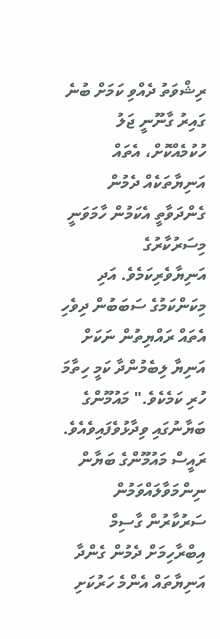ރިޝްވަތު ދެއްވި ކަމަށް ބުނެ ގައިރު ގާނޫނީ ޖަލު ހުކުމެއްކޮށް، އެތައް އަނިޔާތަކެއް ދެމުން ގެންދަވާތީ އެކަމުން ހާމަވަނީ މިސަރުކާރުގެ އަނިޔާވެރިކަމެވެ. އަދި މިކަންކަމުގެ ސަބަބުން ދިވެހި އެތައް ރައްޔިތުން ނަކަށް އަނިޔާ ލިބެމުންދާ ކަމީ ހިތާމަ ހުރި ކަމެކެވެ." މައުމޫންގެ ބަޔާނުގައި ވިދާޅުވެފައިވެއެވެ.
ރައީސް މައުމޫންގެ ބަޔާން ނިންމަވާލައްވަމުން ސަރުކާރުން ގާސިމް އިބްރާހިމަށް ދެމުން ގެންދާ އަނިޔާތައް އެންމެ ހަރުކަށި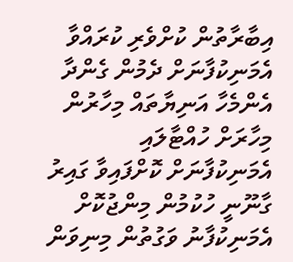އިބާރާތުން ކުށްވެރި ކުރައްވާ އެމަނިކުފާނަށް ދެމުން ގެންދާ އެންމެހާ އަނިޔާތައް މިހާރުން މިހާރަށް ހުއްޓާލައި އެމަނިކުފާނަށް ކޮށްފައިވާ ގައިރު ގާނޫނީ ހުކުމުން މިންޖުކޮށް އެމަނިކުފާނު ވަގުތުން މިނިވަން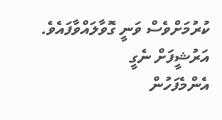ކުރުމަށްވެސް ވަނީ ގޮވާލައްވާފައެވެ.
އަރުޝީފަށް ނެގީ
އެންމެފަހުން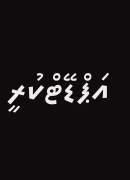އަޕްޑޭޓްކުރީ